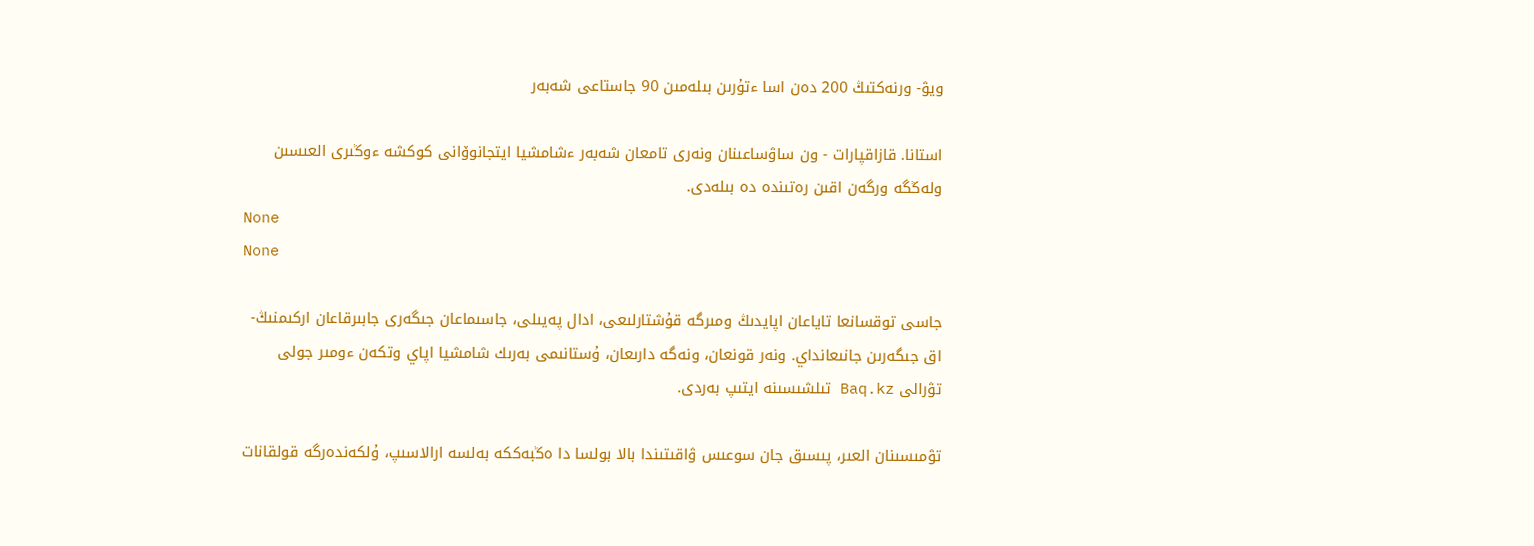ويۋ- ورنەكتىڭ 200 دەن اسا ءتۇرىن بىلەمىن 90 جاستاعى شەبەر

استانا. قازاقپارات - ون ساۋساعىنان ونەرى تامعان شەبەر ءشامشيا ايتجانوۆانى كوكشە ءوڭىرى العىسىن ولەڭگە ورگەن اقىن رەتىندە دە بىلەدى.
None
None

جاسى توقسانعا تاياعان اپايدىڭ ومىرگە قۇشتارلىعى، ادال پەيىلى، جاسىماعان جىگەرى جابىرقاعان اركىمنىڭ- اق جىگەرىن جانىعانداي. ونەر قونعان، ونەگە دارىعان، ۇستانىمى بەرىك شامشيا اپاي وتكەن ءومىر جولى تۋرالى Baq.kz تىلشىسىنە ايتىپ بەردى.

تۋمىسىنان العىر، پىسىق جان سوعىس ۋاقىتىندا بالا بولسا دا ەڭبەككە بەلسە ارالاسىپ، ۇلكەندەرگە قولقانات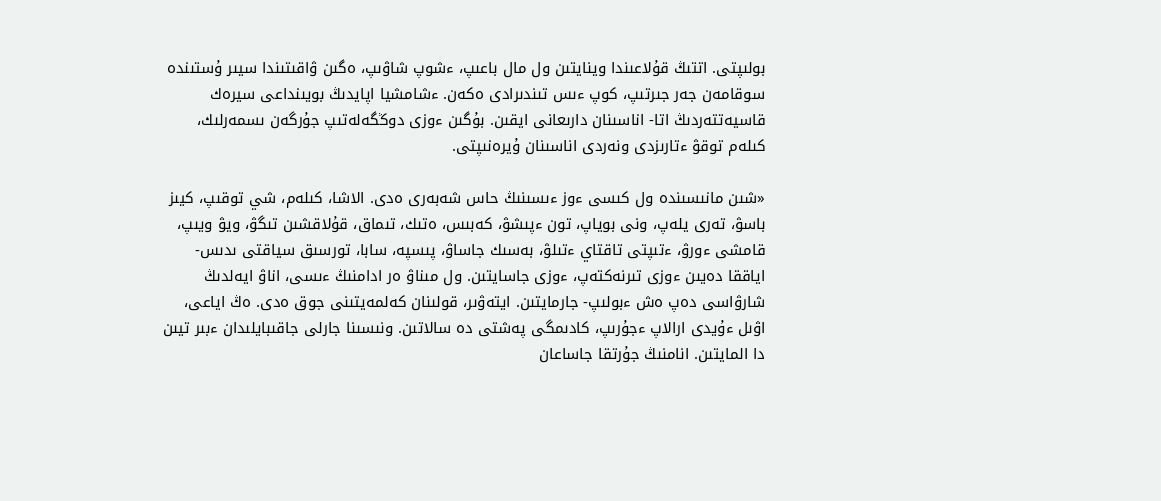بولىپتى. اتتىڭ قۇلاعىندا وينايتىن ول مال باعىپ، ءشوپ شاۋىپ، ەگىن ۋاقىتىندا سيىر ۇستىندە سوقامەن جەر جىرتىپ، كوپ ءىس تىندىرادى ەكەن. ءشامشيا اپايدىڭ بويىنداعى سيرەك قاسيەتتەردىڭ اتا- اناسىنان دارىعانى ايقىن. بۇگىن ءوزى دوڭگەلەتىپ جۇرگەن ىسمەرلىك، كىلەم توقۋ ءتارىزدى ونەردى اناسىنان ۇيرەنىپتى.

«شىن مانىسىندە ول كىسى ءوز ءىسىنىڭ حاس شەبەرى ەدى. الاشا، كىلەم، شي توقىپ، كيىز باسۋ، تەرى يلەپ، ونى بوياپ، تون ءپىشۋ، كەبىس، ەتىك، تىماق، قۇلاقشىن تىگۋ، ويۋ ويىپ، قامشى ءورۋ، ءتىپتى تاقتاي ءتىلۋ، بەسىك جاساۋ، پىسپە، سابا، تورسىق سياقتى ىدىس- اياققا دەيىن ءوزى تىرنەكتەپ، ءوزى جاسايتىن. ول مىناۋ ەر ادامنىڭ ءىسى، اناۋ ايەلدىڭ شارۋاسى دەپ ەش ءبولىپ- جارمايتىن. ايتەۋىر، قولىنان كەلمەيتىنى جوق ەدى. ەڭ اياعى، اۋىل ءۇيدى ارالاپ ءجۇرىپ، كادىمگى پەشتى دە سالاتىن. ونىسىنا جارلى جاقىبايلىدان ءبىر تيىن دا المايتىن. انامنىڭ جۇرتقا جاساعان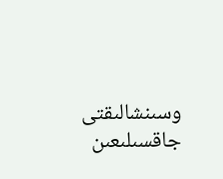وسىنشالىقتى جاقسىلىعىن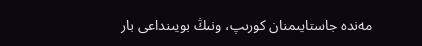مەندە جاستايىمنان كورىپ، ونىڭ بويىنداعى بار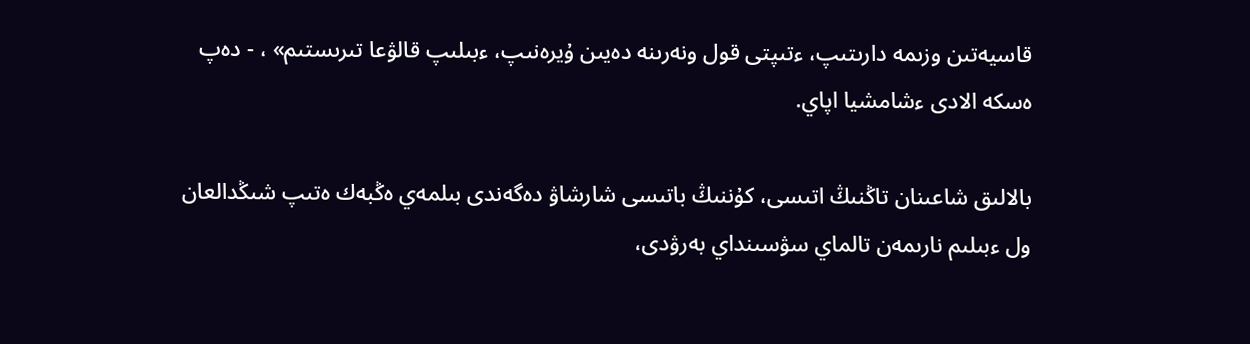قاسيەتىن وزىمە دارىتىپ، ءتىپتى قول ونەرىنە دەيىن ۇيرەنىپ، ءبىلىپ قالۋعا تىرىستىم» ، - دەپ ەسكە الادى ءشامشيا اپاي.

بالالىق شاعىنان تاڭنىڭ اتىسى، كۇننىڭ باتىسى شارشاۋ دەگەندى بىلمەي ەڭبەك ەتىپ شىڭدالعان ول ءبىلىم نارىمەن تالماي سۋسىنداي بەرۋدى،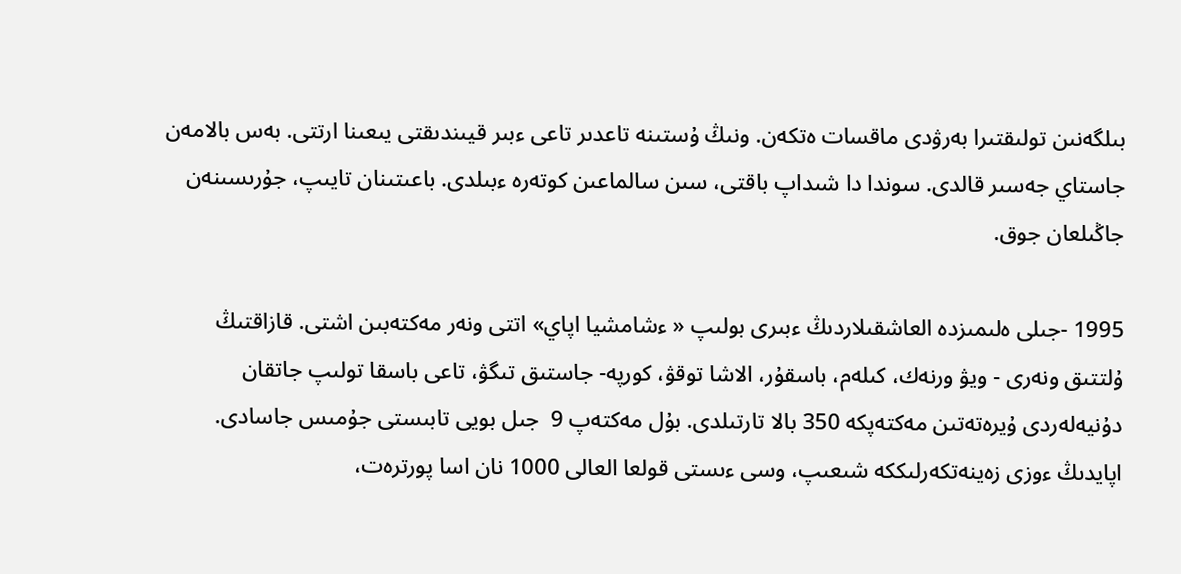بىلگەنىن تولىقتىرا بەرۋدى ماقسات ەتكەن. ونىڭ ۇستىنە تاعدىر تاعى ءبىر قيىندىقتى يىعىنا ارتتى. بەس بالامەن جاستاي جەسىر قالدى. سوندا دا شىداپ باقتى، سىن سالماعىن كوتەرە ءبىلدى. باعىتىنان تايىپ، جۇرىسىنەن جاڭىلعان جوق.

1995 -جىلى ەلىمىزدە العاشقىلاردىڭ ءبىرى بولىپ « ءشامشيا اپاي» اتتى ونەر مەكتەبىن اشتى. قازاقتىڭ ۇلتتىق ونەرى - ويۋ ورنەك، كىلەم، باسقۇر، الاشا توقۋ، كورپە- جاستىق تىگۋ، تاعى باسقا تولىپ جاتقان دۇنيەلەردى ۇيرەتەتىن مەكتەپكە 350 بالا تارتىلدى. بۇل مەكتەپ 9  جىل بويى تابىستى جۇمىس جاسادى. اپايدىڭ ءوزى زەينەتكەرلىككە شىعىپ، وسى ءىستى قولعا العالى 1000 نان اسا پورترەت،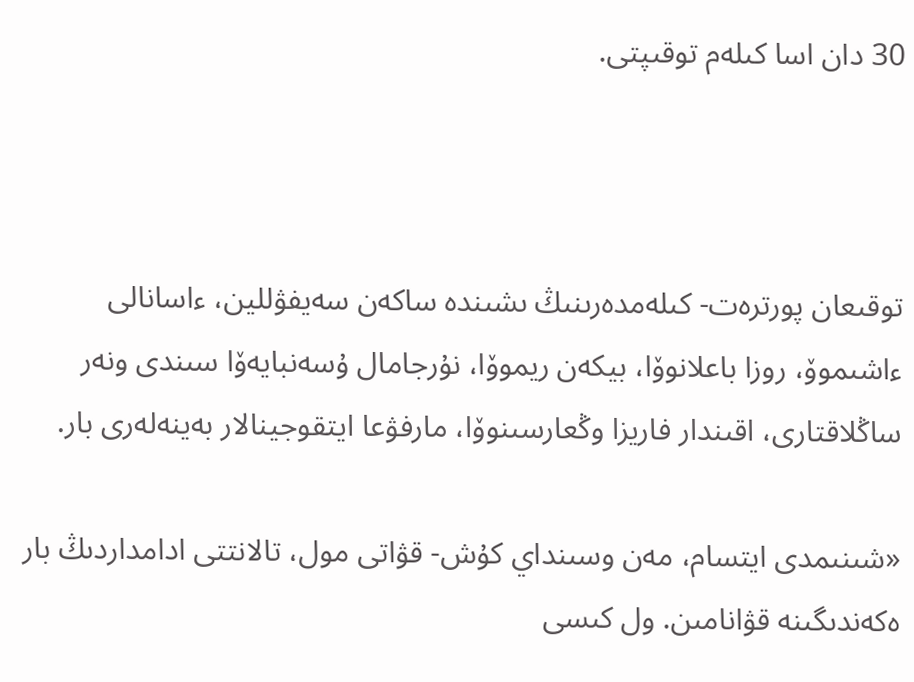30 دان اسا كىلەم توقىپتى.



توقىعان پورترەت- كىلەمدەرىنىڭ ىشىندە ساكەن سەيفۋللين، ءاسانالى ءاشىموۆ، روزا باعلانوۆا، بيكەن ريموۆا، نۇرجامال ۇسەنبايەۆا سىندى ونەر ساڭلاقتارى، اقىندار فاريزا وڭعارسىنوۆا، مارفۋعا ايتقوجينالار بەينەلەرى بار.

«شىنىمدى ايتسام، مەن وسىنداي كۇش- قۋاتى مول، تالانتتى ادامداردىڭ بار ەكەندىگىنە قۋانامىن. ول كىسى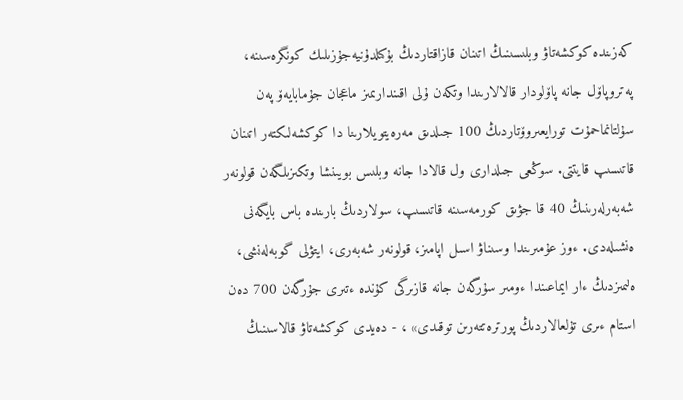كەزىندە كوكشەتاۋ وبلىسىنىڭ اتىنان قازاقتاردىڭ بۇكىلدۇنيەجۇزىلىك كونگرەسىنە، پەتروپاۆل جانە پاۆلودار قالالارىندا وتكەن ۇلى اقىندارىمىز ماعجان جۇمابايەۆ پەن سۇلتانماحمۇت تورايعىروۆتاردىڭ 100 جىلدىق مەرەيتويلارىنا دا كوكشەلىكتەر اتىنان قاتىسىپ قايتتى. سوڭعى جىلدارى ول قالادا جانە وبلىس بويىنشا وتكىزىلگەن قولونەر شەبەرلەرىنىڭ 40 قا جۋىق كورمەسىنە قاتىسىپ، سولاردىڭ بارىندە باس بايگەنى ەنشىلەدى. ءوز عۇمىرىندا وسىناۋ اسىل اپامىز، قولونەر شەبەرى، ايتۋلى گوبەلەنشى، ەلىمىزدىڭ ءار ايماعىندا ءومىر سۇرگەن جانە قازىرگى كۇندە ءتىرى جۇرگەن 700 دەن استام ءىرى تۇلعالاردىڭ پورترەتتەرىن توقىدى» ، - دەيدى كوكشەتاۋ قالاسىنىڭ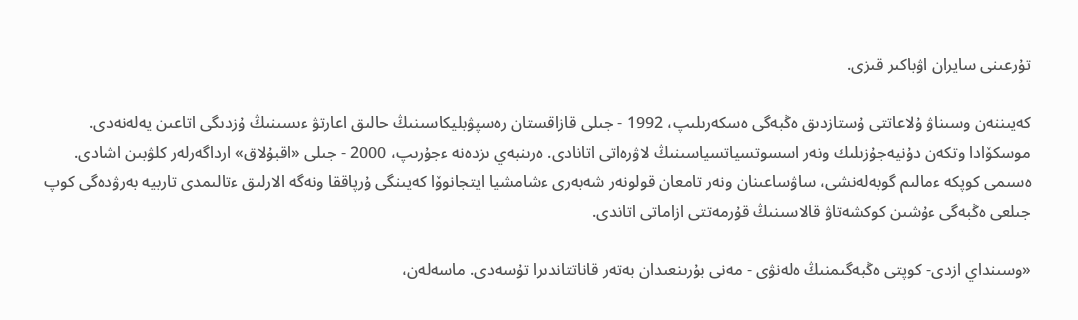تۇرعىنى سايران اۋباكىر قىزى.

كەيىننەن وسىناۋ ۇلاعاتتى ۇستازدىق ەڭبەگى ەسكەرىلىپ، 1992 - جىلى قازاقستان رەسپۋبليكاسىنىڭ حالىق اعارتۋ ءىسىنىڭ ۇزدىگى اتاعىن يەلەنەدى. موسكۆادا وتكەن دۇنيەجۇزىلىك ونەر اسسوتسياتسياسىنىڭ لاۋرەاتى اتانادى. ەرىنبەي ىزدەنە ءجۇرىپ، 2000 - جىلى «اقبۇلاق» ارداگەرلەر كلۋبىن اشادى. ەسىمى كوپكە ءمالىم گوبەلەنشى، ساۋساعىنان ونەر تامعان قولونەر شەبەرى ءشامشيا ايتجانوۆا كەيىنگى ۇرپاققا ونەگە الارلىق ءتالىمدى تاربيە بەرۋدەگى كوپ جىلعى ەڭبەگى ءۇشىن كوكشەتاۋ قالاسىنىڭ قۇرمەتتى ازاماتى اتاندى.

«وسىنداي ازدى- كوپتى ەڭبەگىمنىڭ ەلەنۋى - مەنى بۇرىنعىدان بەتەر قاناتتاندىرا تۇسەدى. ماسەلەن،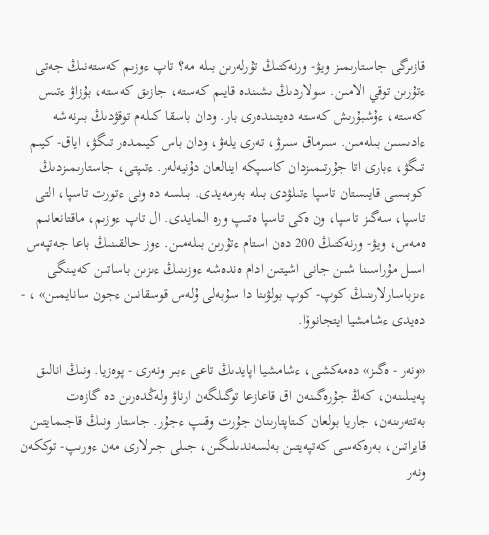قازىرگى جاستارىمىز ويۋ- ورنەكتىڭ تۇرلەرىن بىلە مە؟ تاپ ءوزىم كەستەنىڭ جەتى ءتۇرىن توقي الامىن. سولاردىڭ ىشىندە قايىم كەستە، جازىق كەستە، بۇزاۋ ءتىس كەستە، ءۇشبۇرىش كەستە دەيتىندەرى بار. ودان باسقا كىلەم توقۋدىڭ بىرنەشە ءادىسىن بىلەمىن. سىرماق سىرۋ، تەرى يلەۋ، ودان باس كيىمدەر تىگۋ، اياق- كيىم تىگۋ، ءبارى اتا جۇرتىمىزدان كاسىپكە اينالعان دۇنيەلەر. ءتىپتى، جاستارىمىزدىڭ كوبىسى قايىستان تاسپا ءتىلۋدى بىلە بەرمەيدى. بىلسە دە ونى ءتورت تاسپا، التى تاسپا، سەگىز تاسپا، ون ەكى تاسپا ەتىپ ورە المايدى. ال تاپ ءوزىم، ماقتانعانىم ەمەس، ويۋ- ورنەكتىڭ 200 دەن استام ءتۇرىن بىلەمىن. ءوز حالقىنىڭ باعا جەتپەس اسىل مۇراسىنا شىن جانى اشيتىن ادام ەندەشە ءوزىنىڭ ءىزىن باساتىن كەيىنگى ءىزباسارلارىنىڭ كوپ- كوپ بولۋىنا دا سۇبەلى ۇلەس قوسقانىن ءجون سانايمىن» ، - دەيدى ءشامشيا ايتجانوۆا.

«ونەر - ەگىز» دەمەكشى، ءشامشيا اپايدىڭ تاعى ءبىر ونەرى - پوەزيا. ونىڭ انالىق پەيىلىنەن، كەڭ جۇرەگىنەن اق قاعازعا توگىلگەن ارناۋ ولەڭدەرىن دە گازەت بەتتەرىنەن، جاريا بولعان كىتاپتارىنان جۇرت وقىپ ءجۇر. جاستار ونىڭ قاجىمايتىن قايراتىن، بەرەكەسى كەتپەيتىن بەلسەندىلىگىن، جىلى جىرلارى مەن ءورىپ- توككەن ونەر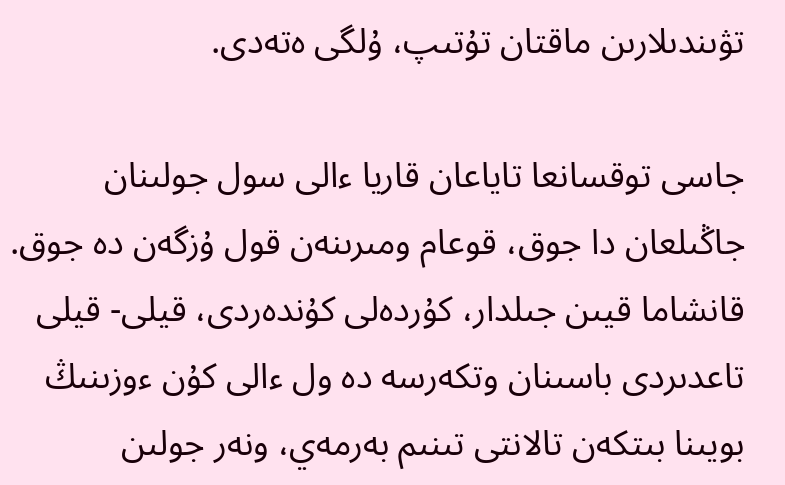تۋىندىلارىن ماقتان تۇتىپ، ۇلگى ەتەدى.

جاسى توقسانعا تاياعان قاريا ءالى سول جولىنان جاڭىلعان دا جوق، قوعام ومىرىنەن قول ۇزگەن دە جوق. قانشاما قيىن جىلدار، كۇردەلى كۇندەردى، قيلى- قيلى تاعدىردى باسىنان وتكەرسە دە ول ءالى كۇن ءوزىنىڭ بويىنا بىتكەن تالانتى تىنىم بەرمەي، ونەر جولىن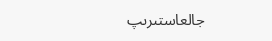جالعاستىرىپ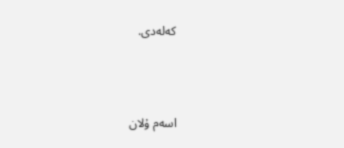كەلەدى.



اسەم ۇلان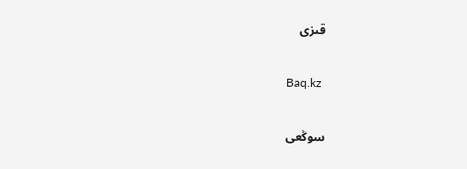قىزى

Baq.kz

سوڭعى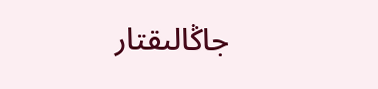جاڭالىقتار